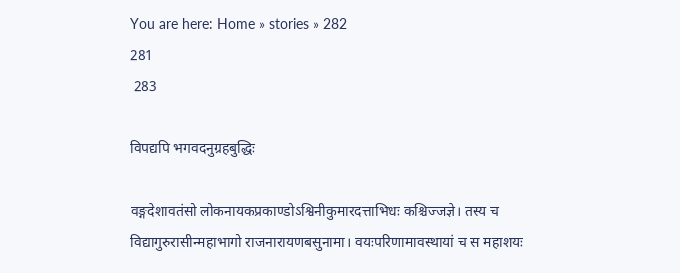You are here: Home » stories » 282
281
 283

विपद्यपि भगवदनुग्रहबुद्धिः

वङ्गदेशावतंसो लोकनायकप्रकाण्डोऽश्विनीकुमारदत्ताभिधः कश्चिज्जज्ञे। तस्य च विद्यागुरुरासीन्महाभागो राजनारायणबसुनामा। वयःपरिणामावस्थायां च स महाशयः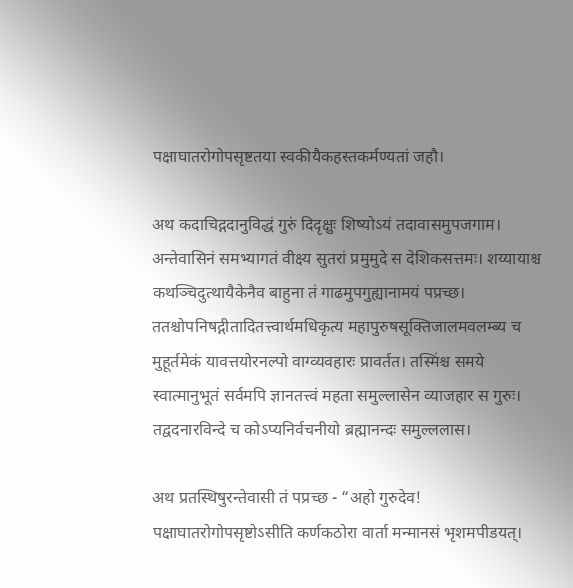पक्षाघातरोगोपसृष्टतया स्वकीयैकहस्तकर्मण्यतां जहौ।

अथ कदाचिद्गदानुविद्धं गुरुं दिदृक्षुः शिष्योऽयं तदावासमुपजगाम। अन्तेवासिनं समभ्यागतं वीक्ष्य सुतरां प्रमुमुदे स देशिकसत्तमः। शय्यायाश्च कथञ्चिदुत्थायैकेनैव बाहुना तं गाढमुपगुह्यानामयं पप्रच्छ। ततश्चोपनिषद्गीतादितत्त्वार्थमधिकृत्य महापुरुषसूक्तिजालमवलम्ब्य च मुहूर्तमेकं यावत्तयोरनल्पो वाग्व्यवहारः प्रावर्तत। तस्मिंश्च समये स्वात्मानुभूतं सर्वमपि ज्ञानतत्त्वं महता समुल्लासेन व्याजहार स गुरुः। तद्वदनारविन्दे च कोऽप्यनिर्वचनीयो ब्रह्मानन्दः समुल्ललास।

अथ प्रतस्थिषुरन्तेवासी तं पप्रच्छ - “अहो गुरुदेव! पक्षाघातरोगोपसृष्टोऽसीति कर्णकठोरा वार्ता मन्मानसं भृशमपीडयत्।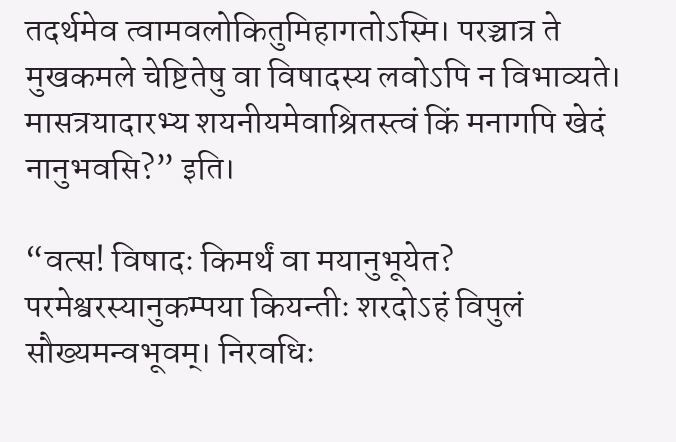तदर्थमेव त्वामवलोकितुमिहागतोऽस्मि। परञ्चात्र ते मुखकमले चेष्टितेषु वा विषादस्य लवोऽपि न विभाव्यते। मासत्रयादारभ्य शयनीयमेवाश्रितस्त्वं किं मनागपि खेदं नानुभवसि?” इति।

“वत्स! विषादः किमर्थं वा मयानुभूयेत? परमेश्वरस्यानुकम्पया कियन्तीः शरदोऽहं विपुलं सौख्यमन्वभूवम्। निरवधिः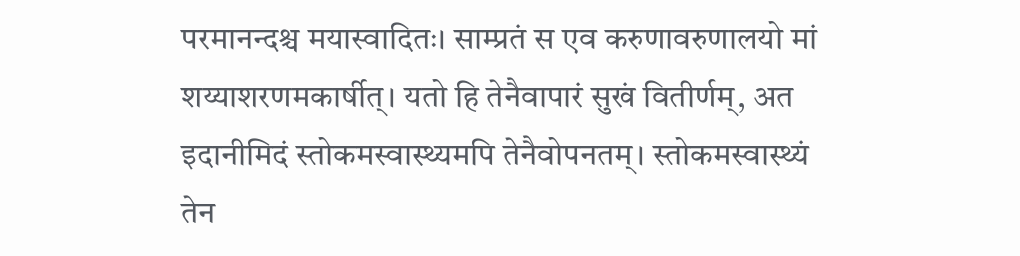परमानन्दश्च मयास्वादितः। साम्प्रतं स एव करुणावरुणालयो मां शय्याशरणमकार्षीत्। यतो हि तेनैवापारं सुखं वितीर्णम्, अत इदानीमिदं स्तोकमस्वास्थ्यमपि तेनैवोपनतम्। स्तोकमस्वास्थ्यं तेन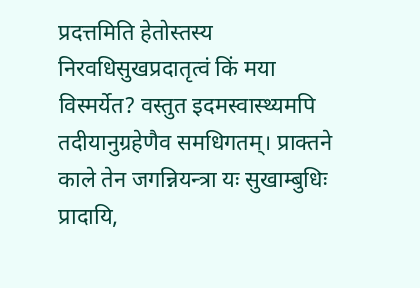प्रदत्तमिति हेतोस्तस्य निरवधिसुखप्रदातृत्वं किं मया विस्मर्येत? वस्तुत इदमस्वास्थ्यमपि तदीयानुग्रहेणैव समधिगतम्। प्राक्तने काले तेन जगन्नियन्त्रा यः सुखाम्बुधिः प्रादायि,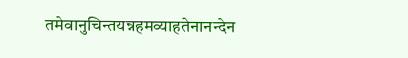तमेवानुचिन्तयन्नहमव्याहतेनानन्देन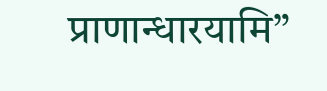प्राणान्धारयामि”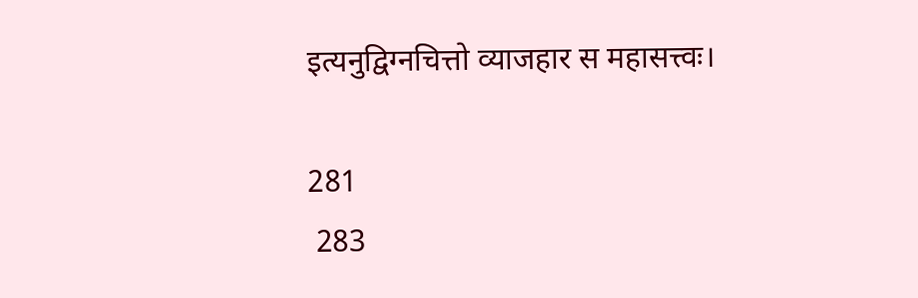इत्यनुद्विग्नचित्तो व्याजहार स महासत्त्वः।

281
 283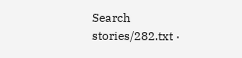Search
stories/282.txt ·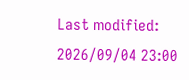Last modified: 2026/09/04 23:00